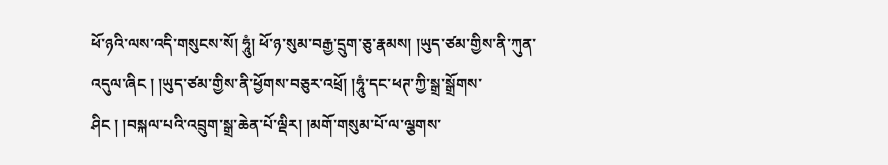ཕོ་ཉའི་ལས་འདི་གསུངས་སོ། ཧཱུཾ། ཕོ་ཉ་སུམ་བརྒྱ་དྲུག་ཅུ་རྣམས། །ཡུད་ཙམ་གྱིས་ནི་ཀུན་འདུལ་ཞིང ། །ཡུད་ཙམ་གྱིས་ནི་ཕྱོགས་བཅུར་འཕྲོ། །ཧཱུཾ་དང་ཕཊ་ཀྱི་སྒྲ་སྒྲོགས་ཤིང ། །བསྐལ་པའི་འབྲུག་སྒྲ་ཆེན་པོ་ལྡིར། །མགོ་གསུམ་པོ་ལ་ལྕགས་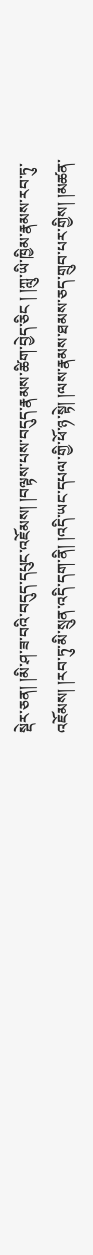སྡེར་ཅན། །མི་ཤ་ཟ་བའི་བདུད་དཔུང་འཇོམས། །བལྟས་པས་བདུད་རྣམས་ཚིག་བྱེད་ཅིང ། །ཀླུ་ཡི་ཁྱིམ་རྣམས་རབ་ཏུ་འཇོམས། །རབ་ཏུ་མི་སྲུན་འདི་དག་ནི། །འདི་ཡང་དཔལ་གྱི་ཕོ་ཉ་སྟེ། །ལས་རྣམས་ཐམས་ཅད་གྲུབ་པར་གྱིས། །མཚན་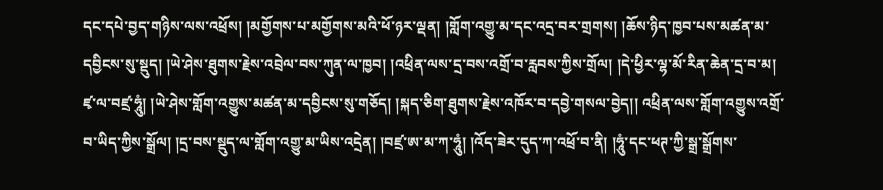དང་དཔེ་བྱད་གཉིས་ལས་འཕྲོས། །མགྱོགས་པ་མགྱོགས་མའི་ཕོ་ཉར་ལྡན། །གློག་འགྱུ་མ་དང་འདྲ་བར་གྲགས། །ཆོས་ཉིད་ཁྱབ་པས་མཚན་མ་དབྱིངས་སུ་སྡུད། །ཡེ་ཤེས་ཐུགས་རྗེས་འབྲེལ་བས་ཀུན་ལ་ཁྱབ། །འཕྲིན་ལས་དྲ་བས་འགྲོ་བ་རླབས་ཀྱིས་གྲོལ། །དེ་ཕྱིར་ལྷ་མོ་རིན་ཆེན་དྲ་བ་མ། ཛྭ་ལ་བཛྲ་ཧཱུཾ། །ཡེ་ཤེས་གློག་འགྱུས་མཚན་མ་དབྱིངས་སུ་གཅོད། །སྐད་ཅིག་ཐུགས་རྗེས་འཁོར་བ་དབྱེ་གསལ་བྱེད།། འཕྲིན་ལས་གློག་འགྱུས་འགྲོ་བ་ཡིད་ཀྱིས་སྒྲོལ། །དྲ་བས་སྡུད་ལ་གློག་འགྱུ་མ་ཡིས་འདྲེན། །བཛྲ་ཨ་མ་ཀ་ཧཱུཾ། །འོད་ཟེར་དུད་ཀ་འཕྲོ་བ་ནི། །ཧཱུཾ་དང་ཕཊ་ཀྱི་སྒྲ་སྒྲོགས་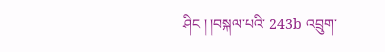ཤིང ། །བསྐལ་པའི་ 243b འབྲུག་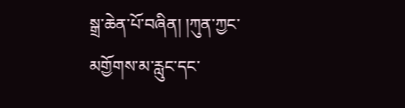སྒྲ་ཆེན་པོ་བཞིན། །ཀུན་ཀྱང་མགྱོགས་མ་རླུང་དང་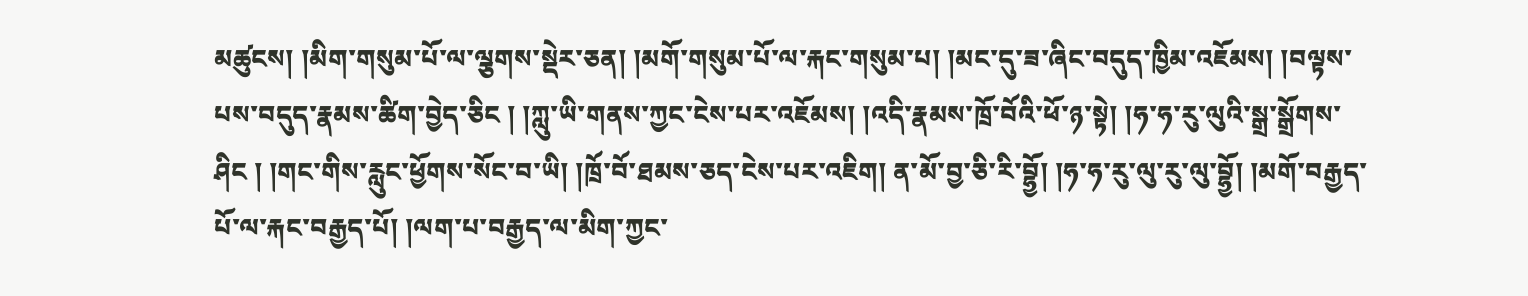མཚུངས། །མིག་གསུམ་པོ་ལ་ལྕགས་སྡེར་ཅན། །མགོ་གསུམ་པོ་ལ་རྐང་གསུམ་པ། །མང་དུ་ཟ་ཞིང་བདུད་ཁྱིམ་འཇོམས། །བལྟས་པས་བདུད་རྣམས་ཚིག་བྱེད་ཅིང ། །ཀླུ་ཡི་གནས་ཀྱང་ངེས་པར་འཇོམས། །འདི་རྣམས་ཁྲོ་བོའི་ཕོ་ཉ་སྟེ། །ཧ་ཧ་རུ་ལུའི་སྒྲ་སྒྲོགས་ཤིང ། །གང་གིས་རླུང་ཕྱོགས་སོང་བ་ཡི། །ཁྲོ་བོ་ཐམས་ཅད་ངེས་པར་འཇིག། ན་མོ་བྱ་ཅི་རི་བྷྱོ། །ཧ་ཧ་རུ་ལུ་རུ་ལུ་བྷྱོ། །མགོ་བརྒྱད་པོ་ལ་རྐང་བརྒྱད་པོ། །ལག་པ་བརྒྱད་ལ་མིག་ཀྱང་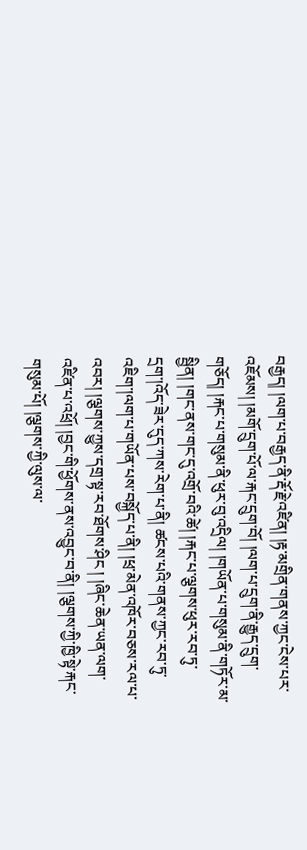བརྒྱད། །ལག་པ་བརྒྱད་ནི་རྡོ་རྗེ་འཛིན། །རྟ་མགྲིན་གནས་ཀྱང་ངེས་པར་འཇོམས། །མགོ་དྲུག་པོ་ལ་རྐང་དྲུག་བོ། །ལག་པ་དྲུག་ནི་རྒྱུད་དྲུག་གཅོད། །རྐང་པ་གསུམ་ནི་ཕུར་བུ་འདྲིལ། །གཡོན་པ་གསུམ་ནི་གཏོར་མ་སྦྱིན། །གང་ནས་གང་དུ་འགྲོ་བའི་ཚེ། །རྐང་པ་ལྕགས་ཕུར་རབ་ཏུ་དྲག་།འོད་ཟེར་དུད་ཀས་རེག་པ་ནི། ཚངས་པའི་གནས་ཀྱང་རབ་ཏུ་འཇིག་།ལག་པ་གཡོན་པས་བསྐྱོད་པ་ནི། །ཕྲ་མེན་འཁོར་བཅས་རལ་པ་འབར། །ལྕགས་ཀྱུས་དགྲ་སྟ་རབ་ཐོགས་ཤིང ། །ཞིང་ཆེན་ཡན་ལག་འཛིན་པ་འཕྲོ། །བྱང་གི་ཕྱོགས་ནས་འབྱུང་བ་ནི། །ལྕགས་ཀྱི་ཁྱི་སྟེ་རྐང་གསུམ་པོ། །ལྕགས་ཀྱི་ལུས་ལ་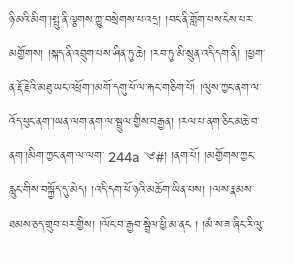ཉི་མའི་མིག་།སྤུ་ནི་ལྕགས་ཀྱུ་བསྲེགས་པ་འདྲ། །བང་ནི་གློག་པས་ངེས་པར་མགྱོགས། །སྐད་ནི་འབྲུག་པས་ཤིན་ཏུ་ཆེ། །རབ་ཏུ་མི་སྲུན་འདི་དག་ནི། །ཕྱག་ན་རྡོ་རྗེའི་མཐུ་ཡང་འཕྲོག་།མགོ་དགུ་པོ་ལ་རྐང་གཅིག་པོ། །ལུས་ཀྱང་ནག་ལ་འོད་ཕུང་ནག་།ཡན་ལག་ནག་ལ་སྦྲུལ་གྱིས་བརྒྱན། །རལ་པ་ནག་ཅིང་མཆེ་བ་ནག་།མིག་ཀྱང་ནག་ལ་ལག་ 244a ༄#། །ནག་པོ། །མགྱོགས་ཀྱང་རླུང་གིས་བསྐྱོད་དུ་མེད། །འདི་དག་ཕོ་ཉའི་མཆོག་ཡིན་པས། །ལས་རྣམས་ཐམས་ཅད་གྲུབ་པར་གྱིས། །ལོང་བ་རྒྱབ་སྦྲེལ་ཕྱི་མ་ནང ། །མཾ་ས་ཟ་ཞིང་རི་ལུ་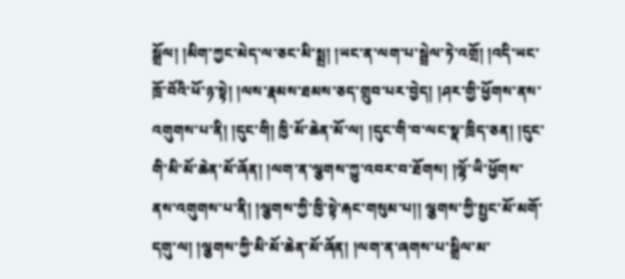སྒྲོལ། །མིག་ཀྱང་མེད་ལ་ཅང་མི་སྨྲ། །ཡང་ན་ལག་པ་སྦྲེལ་ཏེ་འགྲོ། །འདི་ཡང་ཁྲོ་བོའི་ཕོ་ཉ་སྟེ། །ལས་རྣམས་ཐམས་ཅད་གྲུབ་པར་བྱེད། །ཤར་གྱི་ཕྱོགས་ནས་འགུགས་པ་ནི། །དུང་གི། ཁྱི་མོ་ཆེན་མོ་ལ། །དུང་གི་བ་ལང་སྣ་ཁྲིད་ཅན། །དུང་གི་མི་མོ་ཆེན་མོ་ཞོན། །ལག་ན་ལྕགས་ཀྱུ་འབར་བ་ཐོགས། །ལྷོ་ཡི་ཕྱོགས་ནས་འགུགས་པ་ནི། །ལྕགས་ཀྱི་ཁྱི་སྟེ་རྐང་གསུམ་པ།། ལྕགས་ཀྱི་སྤྱང་མོ་མགོ་དགུ་ལ། །ལྕགས་ཀྱི་མི་མོ་ཆེན་མོ་ཞོན། །ལག་ན་ཞགས་པ་སྒྲིལ་མ་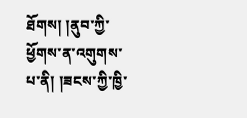ཐོགས། །ནུབ་ཀྱི་ཕྱོགས་ན་འགུགས་པ་ནི། །ཟངས་ཀྱི་ཁྱི་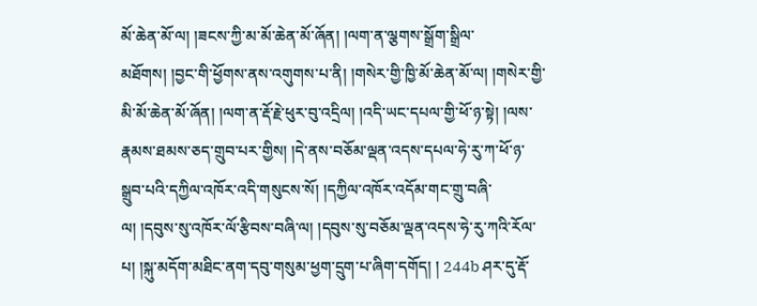མོ་ཆེན་མོ་ལ། །ཟངས་ཀྱི་མ་མོ་ཆེན་མོ་ཞོན། །ལག་ན་ལྕགས་སྒྲོག་སྒྲིལ་མཐོགས། །བྱང་གི་ཕྱོགས་ནས་འགུགས་པ་ནི། །གསེར་གྱི་ཁྱི་མོ་ཆེན་མོ་ལ། །གསེར་གྱི་མི་མོ་ཆེན་མོ་ཞོན། །ལག་ན་རྡོ་རྗེ་ཕུར་བུ་འདྲིལ། །འདི་ཡང་དཔལ་གྱི་ཕོ་ཉ་སྟེ། །ལས་རྣམས་ཐམས་ཅད་གྲུབ་པར་གྱིས། །དེ་ནས་བཅོམ་ལྡན་འདས་དཔལ་ཧེ་རུ་ཀ་ཕོ་ཉ་སྒྲུབ་པའི་དཀྱིལ་འཁོར་འདི་གསུངས་སོ། །དཀྱིལ་འཁོར་འདོམ་གང་གྲུ་བཞི་ལ། །དབུས་སུ་འཁོར་ལོ་རྩིབས་བཞི་ལ། །དབུས་སུ་བཅོམ་ལྡན་འདས་ཧེ་རུ་ཀའི་རོལ་པ། །སྐུ་མདོག་མཐིང་ནག་དབུ་གསུམ་ཕྱག་དྲུག་པ་ཞིག་དགོད། ། 244b ཤར་དུ་རྡོ་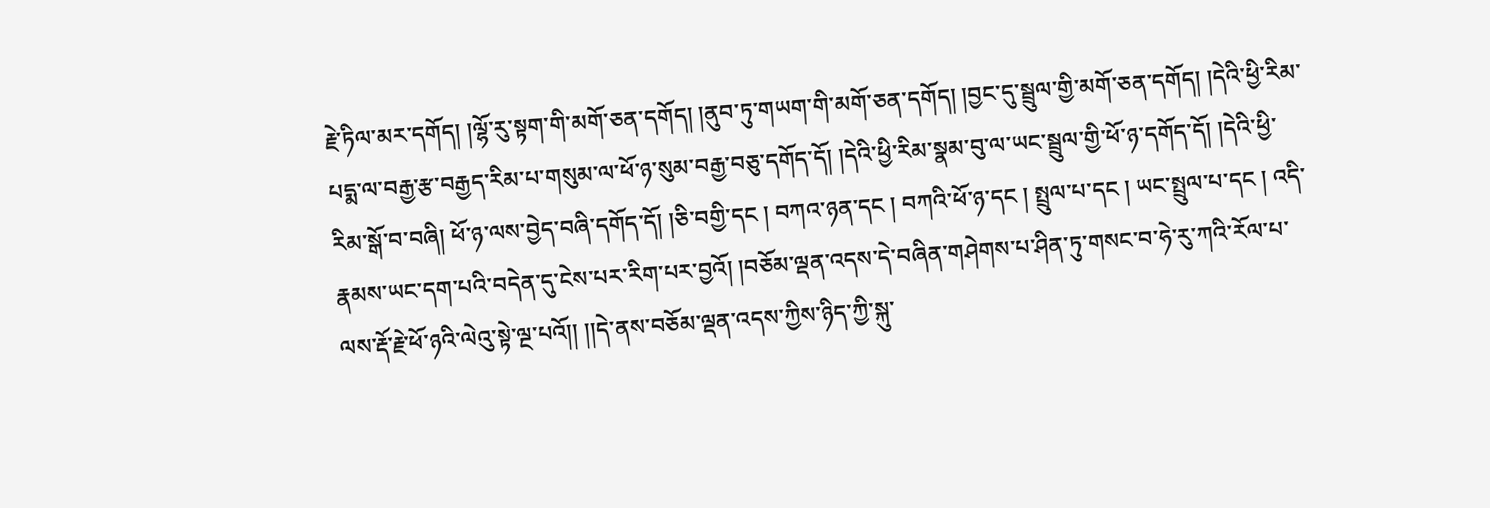རྗེ་ཏིལ་མར་དགོད། །ལྷོ་རུ་སྟག་གི་མགོ་ཅན་དགོད། །ནུབ་ཏུ་གཡག་གི་མགོ་ཅན་དགོད། །བྱང་དུ་སྦྲུལ་གྱི་མགོ་ཅན་དགོད། །དེའི་ཕྱི་རིམ་པདྨ་ལ་བརྒྱ་རྩ་བརྒྱད་རིམ་པ་གསུམ་ལ་ཕོ་ཉ་སུམ་བརྒྱ་བཅུ་དགོད་དོ། །དེའི་ཕྱི་རིམ་སྣམ་བུ་ལ་ཡང་སྦྲུལ་གྱི་ཕོ་ཉ་དགོད་དོ། །དེའི་ཕྱི་རིམ་སྒོ་བ་བཞི། ཕོ་ཉ་ལས་བྱེད་བཞི་དགོད་དོ། །ཅི་བགྱི་དང ། བཀའ་ཉན་དང ། བཀའི་ཕོ་ཉ་དང ། སྤྲུལ་པ་དང ། ཡང་སྤྲུལ་པ་དང ། འདི་རྣམས་ཡང་དག་པའི་བདེན་དུ་ངེས་པར་རིག་པར་བྱའོ། །བཅོམ་ལྡན་འདས་དེ་བཞིན་གཤེགས་པ་ཤིན་ཏུ་གསང་བ་ཧེ་རུ་ཀའི་རོལ་པ་ལས་རྡོ་རྗེ་ཕོ་ཉའི་ལེའུ་སྟེ་ལྔ་པའོ།། །།དེ་ནས་བཅོམ་ལྡན་འདས་ཀྱིས་ཉིད་ཀྱི་སྐུ་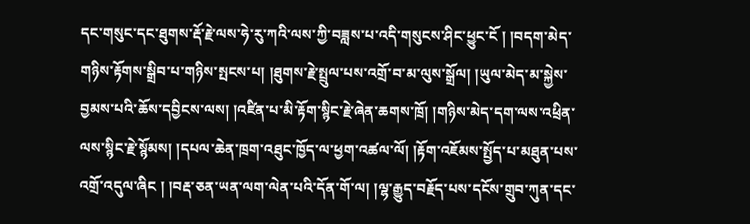དང་གསུང་དང་ཐུགས་རྡོ་རྗེ་ལས་ཧེ་རུ་ཀའི་ལས་ཀྱི་བཟླས་པ་འདི་གསུངས་ཤིང་ཕྱུང་ངོ ། །བདག་མེད་གཉིས་རྟོགས་སྒྲིབ་པ་གཉིས་སྤངས་པ། །ཐུགས་རྗེ་སྤྲུལ་པས་འགྲོ་བ་མ་ལུས་སྒྲོལ། །ཡུལ་མེད་མ་སྐྱེས་བྱམས་པའི་ཆོས་དབྱིངས་ལས། །འཛིན་པ་མི་རྟོག་སྙིང་རྗེ་ཞེན་ཆགས་ཁྲོ། །གཉིས་མེད་དག་ལས་འཕྲིན་ལས་སྙིང་རྗེ་སྙོམས། །དཔལ་ཆེན་ཁྲག་འཐུང་ཁྱོད་ལ་ཕྱག་འཚལ་ལོ། །རྟོག་འཇོམས་སྤྱོད་པ་མཐུན་པས་འགྲོ་འདུལ་ཞིང ། །བརྡ་ཅན་ཡན་ལག་ལེན་པའི་དོན་གོ་ལ། །ལྷ་རྒྱུད་བརྗོད་པས་དངོས་གྲུབ་ཀུན་དང་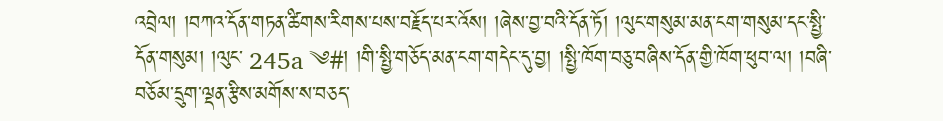འབྲེལ། །བཀའ་དོན་གཏན་ཚིགས་རིགས་པས་བརྗོད་པར་འོས། །ཞེས་བྱ་བའི་དོན་ཏོ། །ལུང་གསུམ་མན་ངག་གསུམ་དང་སྤྱི་དོན་གསུམ། །ལུང་ 245a ༄#། །གི་སྤྱི་གཅོད་མན་ངག་གདེང་དུ་བྱ། །སྤྱི་ཁོག་བཅུ་བཞིས་དོན་གྱི་ཁོག་ཕུབ་ལ། །བཞི་བཅོམ་དྲུག་ལྡན་རྩིས་མགོས་ས་བཅད་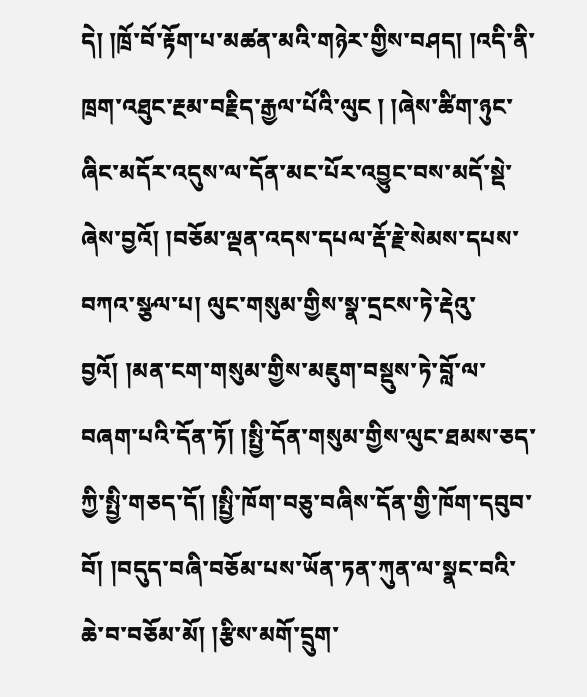དེ། །ཁྲོ་བོ་རྟོག་པ་མཚན་མའི་གཉེར་གྱིས་བཤད། །འདི་ནི་ཁྲག་འཐུང་རྔམ་བརྗིད་རྒྱལ་པོའི་ལུང ། །ཞེས་ཚིག་ཉུང་ཞིང་མདོར་འདུས་ལ་དོན་མང་པོར་འབྱུང་བས་མདོ་སྡེ་ཞེས་བྱའོ། །བཅོམ་ལྡན་འདས་དཔལ་རྡོ་རྗེ་སེམས་དཔས་བཀའ་སྩལ་པ། ལུང་གསུམ་གྱིས་སྣ་དྲངས་ཏེ་རྡེའུ་བྱའོ། །མན་ངག་གསུམ་གྱིས་མཇུག་བསྡུས་ཏེ་བློ་ལ་བཞག་པའི་དོན་ཏོ། །སྤྱི་དོན་གསུམ་གྱིས་ལུང་ཐམས་ཅད་ཀྱི་སྤྱི་གཅད་དོ། །སྤྱི་ཁོག་བཅུ་བཞིས་དོན་གྱི་ཁོག་དབུབ་བོ། །བདུད་བཞི་བཅོམ་པས་ཡོན་ཏན་ཀུན་ལ་སྣང་བའི་ཆེ་བ་བཅོམ་མོ། །རྩིས་མགོ་དྲུག་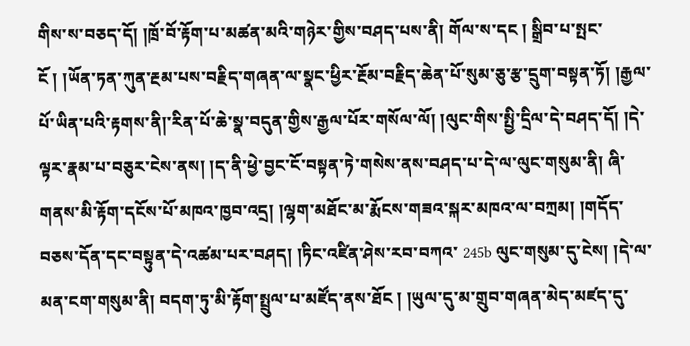གིས་ས་བཅད་དོ། །ཁྲོ་བོ་རྟོག་པ་མཚན་མའི་གཉེར་གྱིས་བཤད་པས་ནི། གོལ་ས་དང ། སྒྲིབ་པ་སྤང་ངོ ། །ཡོན་ཏན་ཀུན་རྔམ་པས་བརྗིད་གཞན་ལ་སྣང་ཕྱིར་རྔོམ་བརྗིད་ཆེན་པོ་སུམ་ཅུ་རྩ་དྲུག་བསྟན་ཏོ། །རྒྱལ་པོ་ཡིན་པའི་རྟགས་ནི།་རིན་པོ་ཆེ་སྣ་བདུན་གྱིས་རྒྱལ་པོར་གསོལ་ལོ། །ལུང་གིས་སྤྱི་དྲིལ་དེ་བཤད་དོ། །དེ་ལྟར་རྣམ་པ་བཅུར་ངེས་ནས། །ད་ནི་ཕྱེ་བྱང་ངོ་བསྟན་ཏེ་གསེས་ནས་བཤད་པ་དེ་ལ་ལུང་གསུམ་ནི། ཞི་གནས་མི་རྟོག་དངོས་པོ་མཁའ་ཁྱབ་འདྲ། །ལྷག་མཐོང་མ་རྨོངས་གཟའ་སྐར་མཁའ་ལ་བཀྲམ། །གདོད་བཅས་དོན་དང་བསྟུན་དེ་འཚམ་པར་བཤད། །ཏིང་འཛིན་ཤེས་རབ་བཀའ་ 245b ལུང་གསུམ་དུ་ངེས། །དེ་ལ་མན་ངག་གསུམ་ནི། བདག་ཏུ་མི་རྟོག་སྤྲུལ་པ་མཛོད་ནས་ཐོང ། །ཡུལ་དུ་མ་གྲུབ་གཞན་མེད་མཛད་དུ་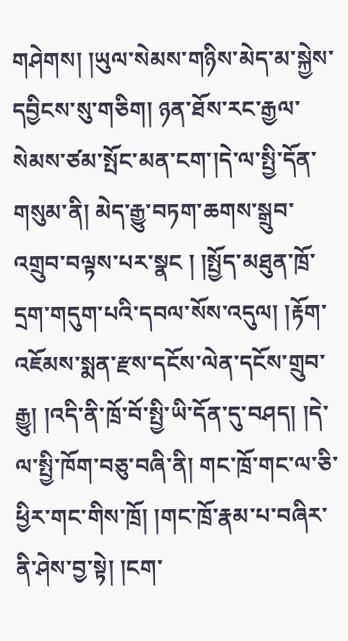གཤེགས། །ཡུལ་སེམས་གཉིས་མེད་མ་སྐྱེས་དབྱིངས་སུ་གཅིག། ཉན་ཐོས་རང་རྒྱལ་སེམས་ཙམ་སྤོང་མན་ངག་།དེ་ལ་སྤྱི་དོན་གསུམ་ནི། མེད་རྒྱུ་བཏག་ཆགས་སྒྲུབ་འགྲུབ་བལྟས་པར་སྣང ། །སྤྱོད་མཐུན་ཁྲོ་དྲག་གདུག་པའི་དབལ་སོས་འདུལ། །རྟོག་འཇོམས་སྨན་རྫས་དངོས་ལེན་དངོས་གྲུབ་རྒྱུ། །འདི་ནི་ཁྲོ་བོ་སྤྱི་ཡི་དོན་དུ་བཤད། །དེ་ལ་སྤྱི་ཁོག་བཅུ་བཞི་ནི། གང་ཁྲོ་གང་ལ་ཅི་ཕྱིར་གང་གིས་ཁྲོ། །གང་ཁྲོ་རྣམ་པ་བཞིར་ནི་ཤེས་བྱ་སྟེ། །ངག་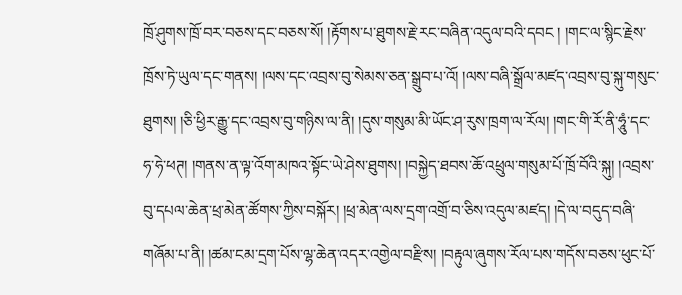ཁྲོ་ཤུགས་ཁྲོ་བར་བཅས་དང་བཅས་སོ། །རྟོགས་པ་ཐུགས་རྗེ་རང་བཞིན་འདུལ་བའི་དབང ། །གང་ལ་སྙིང་རྗེས་ཁྲོས་ཏེ་ཡུལ་དང་གནས། །ལས་དང་འབྲས་བུ་སེམས་ཅན་སྒྲུབ་པ་འོ། །ལས་བཞི་སྒྲོལ་མཛད་འབྲས་བུ་སྐུ་གསུང་ཐུགས། །ཅི་ཕྱིར་རྒྱུ་དང་འབྲས་བུ་གཉིས་ལ་ནི། །དུས་གསུམ་མི་ཡོང་ཤ་རུས་ཁྲག་ལ་རོལ། །གང་གི་རོ་ནི་ཧཱུཾ་དང་ཧ་ཧེ་ཕཊ། །གནས་ན་ལྟ་འོག་མཁའ་སྟོང་ཡེ་ཤེས་ཐུགས། །བསྐྱེད་ཐབས་ཆོ་འཕྲུལ་གསུམ་པོ་ཁྲོ་བོའི་སྐུ། །འབྲས་བུ་དཔལ་ཆེན་ཕྲ་མེན་ཚོགས་ཀྱིས་བསྐོར། །ཕྲ་མེན་ལས་དྲག་འགྲོ་བ་ཅིས་འདུལ་མཛད། །དེ་ལ་བདུད་བཞི་གཞོམ་པ་ནི། །ཚམ་ངམ་དྲག་པོས་ལྷ་ཆེན་འདར་འགྱེལ་བརྫིས། །བརྟུལ་ཞུགས་རོལ་པས་གདོས་བཅས་ཕུང་པོ་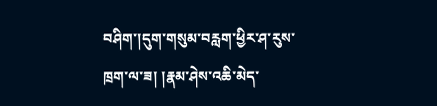བཤིག་།དུག་གསུམ་བརླག་ཕྱིར་ཤ་རུས་ཁྲག་ལ་ཟ། །རྣམ་ཤེས་འཆི་མེད་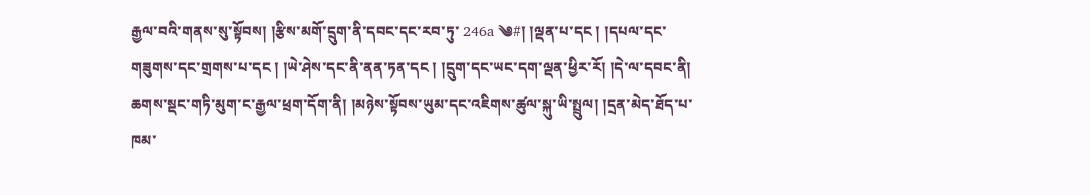རྒྱལ་བའི་གནས་སུ་སྟོབས། །རྩིས་མགོ་དྲུག་ནི་དབང་དང་རབ་ཏུ་ 246a ༄#། །ལྡན་པ་དང ། །དཔལ་དང་གཟུགས་དང་གྲགས་པ་དང ། །ཡེ་ཤེས་དང་ནི་ནན་ཏན་དང ། །དྲུག་དང་ཡང་དག་ལྡན་ཕྱིར་རོ། །དེ་ལ་དབང་ནི། ཆགས་སྡང་གཏི་མུག་ང་རྒྱལ་ཕྲག་དོག་ནི། །མཉེས་སྟོབས་ཡུམ་དང་འཇིགས་ཚུལ་སྐུ་ཡི་སྤྲུལ། །དྲན་མེད་ཐོད་པ་ཁམ་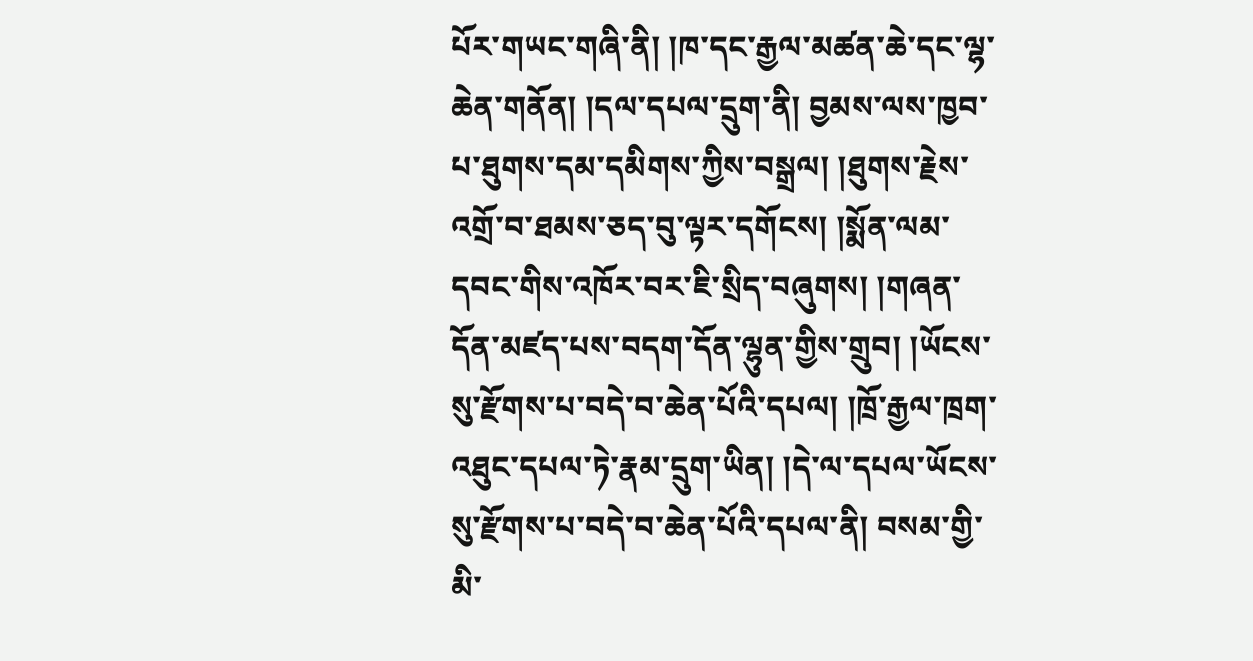པོར་གཡང་གཞི་ནི། །ཁ་དང་རྒྱལ་མཚན་ཆེ་དང་ལྷ་ཆེན་གནོན། །དལ་དཔལ་དྲུག་ནི། བྱམས་ལས་ཁྱབ་པ་ཐུགས་དམ་དམིགས་ཀྱིས་བསྒྲལ། །ཐུགས་རྗེས་འགྲོ་བ་ཐམས་ཅད་བུ་ལྟར་དགོངས། །སྨོན་ལམ་དབང་གིས་འཁོར་བར་ཇི་སྲིད་བཞུགས། །གཞན་དོན་མཛད་པས་བདག་དོན་ལྷུན་གྱིས་གྲུབ། །ཡོངས་སུ་རྫོགས་པ་བདེ་བ་ཆེན་པོའི་དཔལ། །ཁྲོ་རྒྱལ་ཁྲག་འཐུང་དཔལ་ཏེ་རྣམ་དྲུག་ཡིན། །དེ་ལ་དཔལ་ཡོངས་སུ་རྫོགས་པ་བདེ་བ་ཆེན་པོའི་དཔལ་ནི། བསམ་གྱི་མི་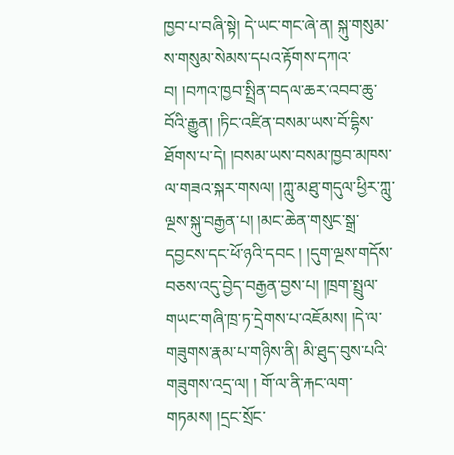ཁྱབ་པ་བཞི་སྟེ། དེ་ཡང་གང་ཞེ་ན། སྐུ་གསུམ་ས་གསུམ་སེམས་དཔའ་རྟོགས་དཀའ་བ། །བཀའ་ཁྱབ་སྤྲིན་བདལ་ཆར་འབབ་ཆུ་བོའི་རྒྱུན། །ཏིང་འཛིན་བསམ་ཡས་བོ་དྷིས་ཐོགས་པ་དེ། །བསམ་ཡས་བསམ་ཁྱབ་མཁས་ལ་གཟའ་སྐར་གསལ། །ཀླུ་མཐུ་གདུལ་ཕྱིར་ཀླུ་ལྔས་སྐུ་བརྒྱན་པ། །མང་ཆེན་གསུང་སྒྲ་དབྱངས་དང་ཕོ་ཉའི་དབང ། །དུག་ལྔས་གདོས་བཅས་འདུ་བྱེད་བརྒྱན་བྱས་པ། །ཁྲག་སྤྲུལ་གཡང་གཞི་ཁྲ་ཏ་དྲེགས་པ་འཇོམས། །དེ་ལ་གཟུགས་རྣམ་པ་གཉིས་ནི། མི་ཐུད་བུས་པའི་གཟུགས་འདྲ་ལ། ། གོ་ལ་ནི་རྐང་ལག་གཏམས། །དྲང་སྲོང་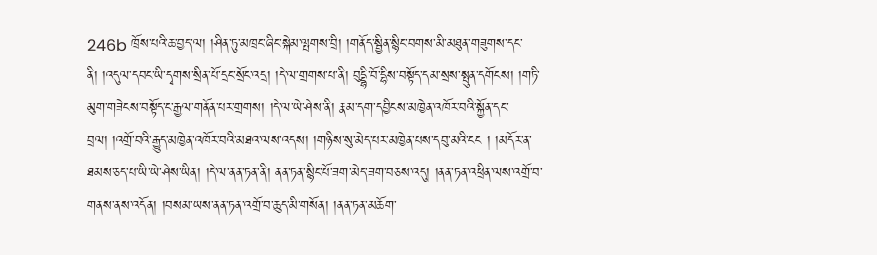246b ཁྲོས་པའི་ཆ་བྱད་ལ། །ཤིན་ཏུ་མཁྲང་ཞིང་སྐེམ་ལྤགས་བྲི། །གནོད་སྦྱིན་སྙིང་བགས་མི་མཐུན་གཟུགས་དང་ནི། །འདུལ་དབང་ཡི་དྭགས་སྲིན་པོ་དྲང་སྲོང་འདྲ། །དེ་ལ་གྲགས་པ་ནི། བུདྡྷི་བོ་དྷིས་བསྟོད་དམ་སྲས་སྤུན་དགོངས། །གཏི་མུག་གཟེངས་བསྟོད་ང་རྒྱལ་གནོན་པར་གྲགས། །དེ་ལ་ཡེ་ཤེས་ནི། རྣམ་དག་དབྱིངས་མཁྱེན་འཁོར་བའི་སྐྱོན་དང་བྲལ། །འགྲོ་བའི་རྒྱུད་མཁྱེན་འཁོར་བའི་མཐའ་ལས་འདས། །གཉིས་སུ་མེད་པར་མཁྱེན་པས་དབུ་མའི་ངང ། །མདོར་ན་ཐམས་ཅད་པ་ཡི་ཡེ་ཤེས་ཡིན། །དེ་ལ་ནན་ཏན་ནི། ནན་ཏན་སྙིང་པོ་ཟག་མེད་ཟག་བཅས་འདུ། །ནན་ཏན་འཕྲིན་ལས་འགྲོ་བ་གནས་ནས་འདོན། །བསམ་ཡས་ནན་ཏན་འགྲོ་བ་ཆུད་མི་གསོན། །ནན་ཏན་མཆོག་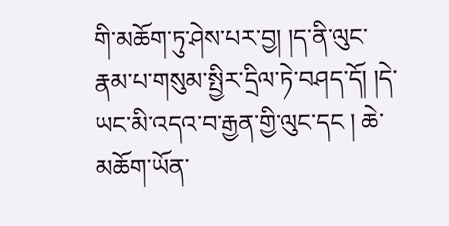གི་མཆོག་ཏུ་ཤེས་པར་བྱ། །ད་ནི་ལུང་རྣམ་པ་གསུམ་སྤྱིར་དྲིལ་ཏེ་བཤད་དོ། །དེ་ཡང་མི་འདའ་བ་རྒྱན་གྱི་ལུང་དང ། ཆེ་མཆོག་ཡོན་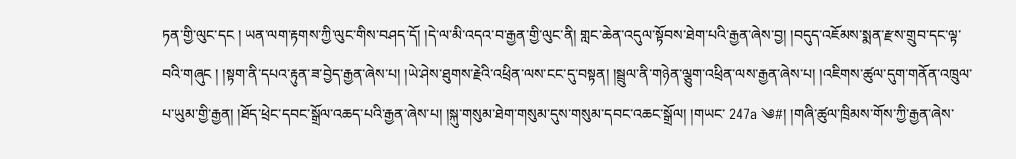ཏན་གྱི་ལུང་དང ། ཡན་ལག་རྟགས་ཀྱི་ལུང་གིས་བཤད་དོ། །དེ་ལ་མི་འདའ་བ་རྒྱན་གྱི་ལུང་ནི། གླང་ཆེན་འདུལ་སྟོབས་ཐེག་པའི་རྒྱན་ཞེས་བྱ། །བདུད་འཇོམས་སྨན་རྫས་གྲུབ་དང་ལྟ་བའི་གཞུང ། །སྟག་ནི་དཔའ་རྟུན་ཟ་བྱེད་རྒྱན་ཞེས་པ། །ཡེ་ཤེས་ཐུགས་རྗེའི་འཕྲིན་ལས་ངང་དུ་བསྟན། །སྦྲུལ་ནི་གཉེན་ལྕུག་འཕྲིན་ལས་རྒྱན་ཞེས་པ། །འཇིགས་ཚུལ་དུག་གནོན་འཁྲུལ་པ་ཡུམ་གྱི་རྒྱན། །ཐོད་ཕྲེང་དབང་སྒྲོལ་འཆད་པའི་རྒྱན་ཞེས་པ། །སྐུ་གསུམ་ཐེག་གསུམ་དུས་གསུམ་དབང་འཆང་སྒྲོལ། །གཡང་ 247a ༄#། །གཞི་ཚུལ་ཁྲིམས་གོས་ཀྱི་རྒྱན་ཞེས་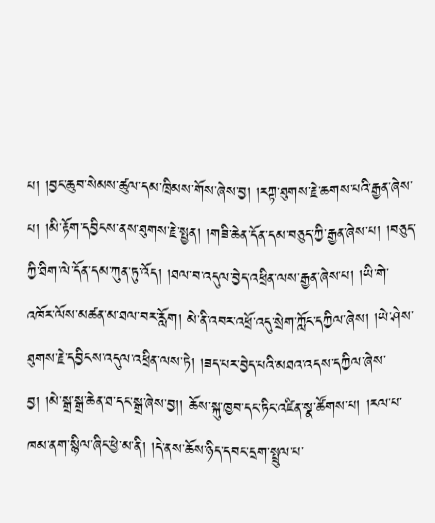པ། །བྱང་ཆུབ་སེམས་ཚུལ་དམ་ཁྲིམས་གོས་ཞེས་བྱ། །རཀྟ་ཐུགས་རྗེ་ཆགས་པའི་རྒྱན་ཞེས་པ། །མི་རྟོག་དབྱིངས་ནས་ཐུགས་རྗེ་སྤྱན། །གཟི་ཆེན་དོན་དམ་བཅུད་ཀྱི་རྒྱན་ཞེས་པ། །བཅུད་ཀྱི་ཐིག་ལེ་དོན་དམ་ཀུན་ཏུ་འོད། །ཐལ་བ་འདུལ་བྱེད་འཕྲིན་ལས་རྒྱན་ཞེས་པ། །ཡི་གེ་འཁོར་ལོས་མཚན་མ་ཐལ་བར་རློག། མེ་ནི་འབར་འཕྲོ་འདུ་སྲེག་ཀློང་དཀྱིལ་ཞེས། །ཡེ་ཤེས་ཐུགས་རྗེ་དབྱིངས་འདུལ་འཕྲིན་ལས་ཏེ། །ཟད་པར་བྱེད་པའི་མཐའ་འདས་དཀྱིལ་ཞེས་བྱ། །མེ་སྒྲ་སྒྲ་ཆེན་ཐ་དང་སྒྲ་ཞེས་བྱ།། ཆོས་སྐུ་ཁྱབ་དང་ཏིང་འཛིན་སྣ་ཚོགས་པ། །རལ་པ་ཁམ་ནག་སྙིལ་ཞིང་ཕྱེ་མ་ནི། །དེ་ནས་ཆོས་ཉིད་དབང་དྲག་སྤྲུལ་པ་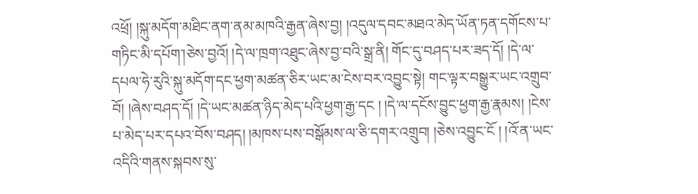འཕྲོ། །སྐུ་མདོག་མཐིང་ནག་ནམ་མཁའི་རྒྱན་ཞེས་བྱ། །འདུལ་དབང་མཐའ་མེད་ཡོན་ཏན་དགོངས་པ་གཏིང་མི་དཔོག་།ཅེས་བྱའོ། །དེ་ལ་ཁྲག་འཐུང་ཞེས་བྱ་བའི་སྒྲ་ནི། གོང་དུ་བཤད་པར་ཟད་དོ། །དེ་ལ་དཔལ་ཧེ་རུའི་སྐུ་མདོག་དང་ཕྱག་མཚན་ཅིར་ཡང་མ་ངེས་བར་འབྱུང་སྟེ། གང་ལྟར་བསྒྱུར་ཡང་འགྲུབ་བོ། །ཞེས་བཤད་དོ། །དེ་ཡང་མཚན་ཉིད་མེད་པའི་ཕྱག་རྒྱ་དང ། །དེ་ལ་དངོས་བྱུང་ཕྱག་རྒྱ་རྣམས། །ངེས་པ་མེད་པར་དཔའ་བོས་བཤད། །མཁས་པས་བསྒོམས་ལ་ཅི་དགར་འགྲུབ། །ཅེས་འབྱུང་ངོ ། །འོ་ན་ཡང་འདིའི་གནས་སྐབས་སུ་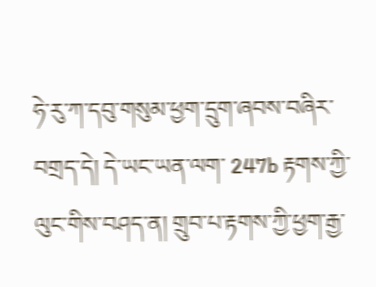ཧེ་རུ་ཀ་དབུ་གསུམ་ཕྱག་དྲུག་ཞབས་བཞིར་བགྲད་དེ། དེ་ཡང་ཡན་ལག་ 247b རྟགས་ཀྱི་ལུང་གིས་བཤད་ན། གྲུབ་པ་རྟགས་ཀྱི་ཕྱག་རྒྱ་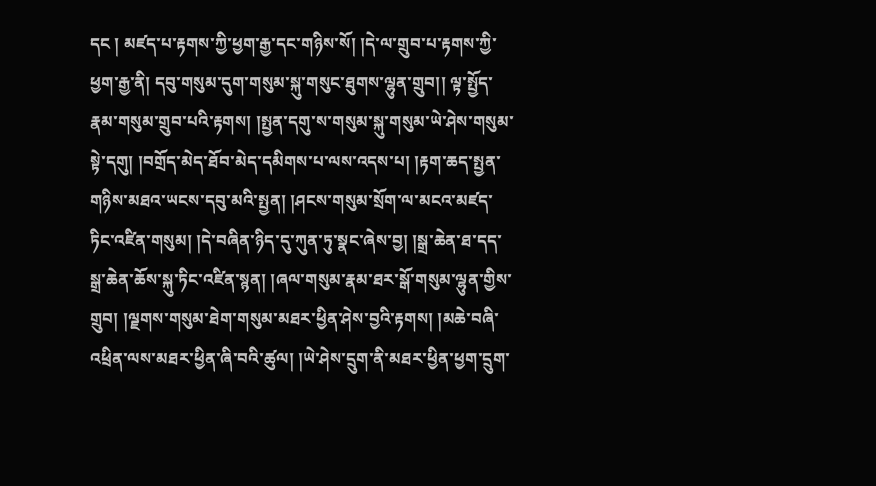དང ། མཛད་པ་རྟགས་ཀྱི་ཕྱག་རྒྱ་དང་གཉིས་སོ། །དེ་ལ་གྲུབ་པ་རྟགས་ཀྱི་ཕྱག་རྒྱ་ནི། དབུ་གསུམ་དུག་གསུམ་སྐུ་གསུང་ཐུགས་ལྷུན་གྲུབ།། ལྟ་སྤྱོད་རྣམ་གསུམ་གྲུབ་པའི་རྟགས། །སྤྱན་དགུ་ས་གསུམ་སྐུ་གསུམ་ཡེ་ཤེས་གསུམ་སྟེ་དགུ། །བགྲོད་མེད་ཐོབ་མེད་དམིགས་པ་ལས་འདས་པ། །རྟག་ཆད་སྤྱན་གཉིས་མཐའ་ཡངས་དབུ་མའི་སྤྱན། །ཤངས་གསུམ་སྲོག་ལ་མངའ་མཛད་ཏིང་འཛིན་གསུམ། །དེ་བཞིན་ཉིད་དུ་ཀུན་ཏུ་སྣང་ཞེས་བྱ། །སྒྲ་ཆེན་ཐ་དད་སྒྲ་ཆེན་ཆོས་སྐུ་ཏིང་འཛིན་སྙན། །ཞལ་གསུམ་རྣམ་ཐར་སྒོ་གསུམ་ལྷུན་གྱིས་གྲུབ། །ལྗགས་གསུམ་ཐེག་གསུམ་མཐར་ཕྱིན་ཤེས་བྱའི་རྟགས། །མཆེ་བཞི་འཕྲིན་ལས་མཐར་ཕྱིན་ཞི་བའི་ཚུལ། །ཡེ་ཤེས་དྲུག་ནི་མཐར་ཕྱིན་ཕྱག་དྲུག་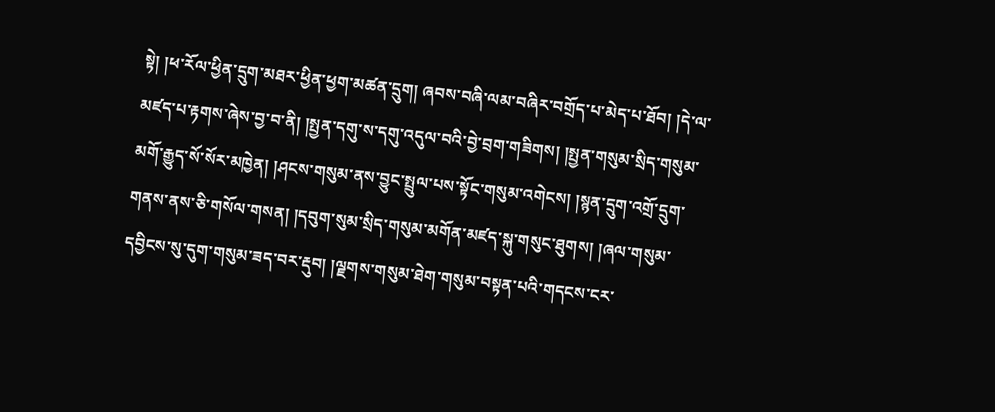སྟེ། །ཕ་རོལ་ཕྱིན་དྲུག་མཐར་ཕྱིན་ཕྱག་མཚན་དྲུག། ཞབས་བཞི་ལམ་བཞིར་བགྲོད་པ་མེད་པ་ཐོབ། །དེ་ལ་མཛད་པ་རྟགས་ཞེས་བྱ་བ་ནི། །སྤྱན་དགུ་ས་དགུ་འདུལ་བའི་བྱེ་བྲག་གཟིགས། །སྤྱན་གསུམ་སྲིད་གསུམ་མགོ་རྒྱུད་སོ་སོར་མཁྱེན། །ཤངས་གསུམ་ནས་བྱུང་སྤྲུལ་པས་སྟོང་གསུམ་འགེངས། །སྙན་དྲུག་འགྲོ་དྲུག་གནས་ནས་ཅི་གསོལ་གསན། །དབུག་སུམ་སྲིད་གསུམ་མགོན་མཛད་སྐུ་གསུང་ཐུགས། །ཞལ་གསུམ་དབྱིངས་སུ་དུག་གསུམ་ཟད་བར་རྡུབ། །ལྗགས་གསུམ་ཐེག་གསུམ་བསྟན་པའི་གདངས་ངར་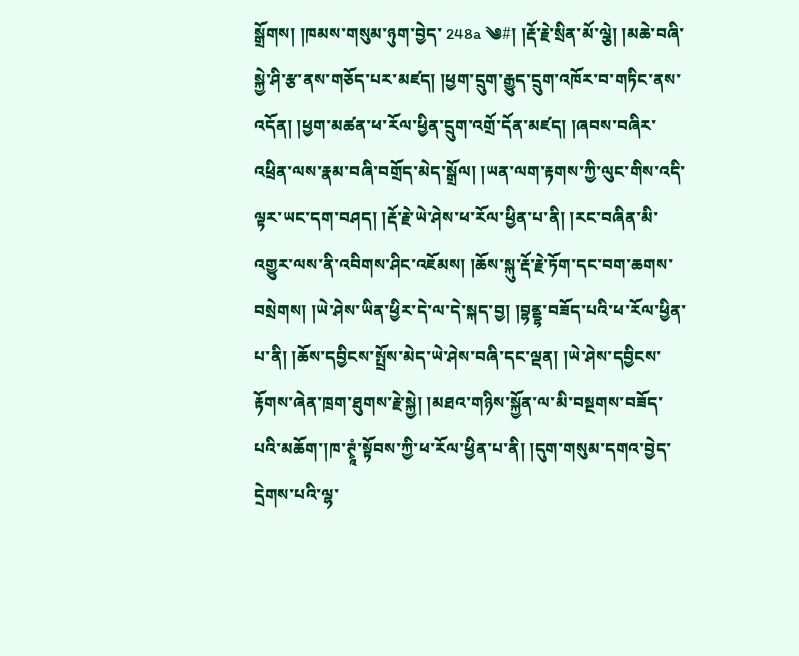སྒྲོགས། །ཁམས་གསུམ་ཉུག་བྱེད་ 248a ༄#། །རྡོ་རྗེ་སྲིན་མོ་ལྕེ། །མཆེ་བཞི་སྐྱེ་ཤི་རྩ་ནས་གཅོད་པར་མཛད། །ཕྱག་དྲུག་རྒྱུད་དྲུག་འཁོར་བ་གཏིང་ནས་འདོན། །ཕྱག་མཚན་ཕ་རོལ་ཕྱིན་དྲུག་འགྲོ་དོན་མཛད། །ཞབས་བཞིར་འཕྲིན་ལས་རྣམ་བཞི་བགྲོད་མེད་སྒྲོལ། །ཡན་ལག་རྟགས་ཀྱི་ལུང་གིས་འདི་ལྟར་ཡང་དག་བཤད། །རྡོ་རྗེ་ཡེ་ཤེས་ཕ་རོལ་ཕྱིན་པ་ནི། །རང་བཞིན་མི་འགྱུར་ལས་ནི་འབིགས་ཤིང་འཇོམས། །ཆོས་སྐུ་རྡོ་རྗེ་ཏོག་དང་བག་ཆགས་བསྲེགས། །ཡེ་ཤེས་ཡིན་ཕྱིར་དེ་ལ་དེ་སྐད་བྱ། །བྷནྡྷ་བཟོད་པའི་ཕ་རོལ་ཕྱིན་པ་ནི། །ཆོས་དབྱིངས་སྤྲོས་མེད་ཡེ་ཤེས་བཞི་དང་ལྡན། །ཡེ་ཤེས་དབྱིངས་རྟོགས་ཞེན་ཁྲག་ཐུགས་རྗེ་སྐྱེ། །མཐའ་གཉིས་སྐྱོན་ལ་མི་བསྔགས་བཟོད་པའི་མཆོག་།ཁ་ཊྭཱཾ་སྟོབས་ཀྱི་ཕ་རོལ་ཕྱིན་པ་ནི། །དུག་གསུམ་དགའ་བྱེད་དྲེགས་པའི་ལྷ་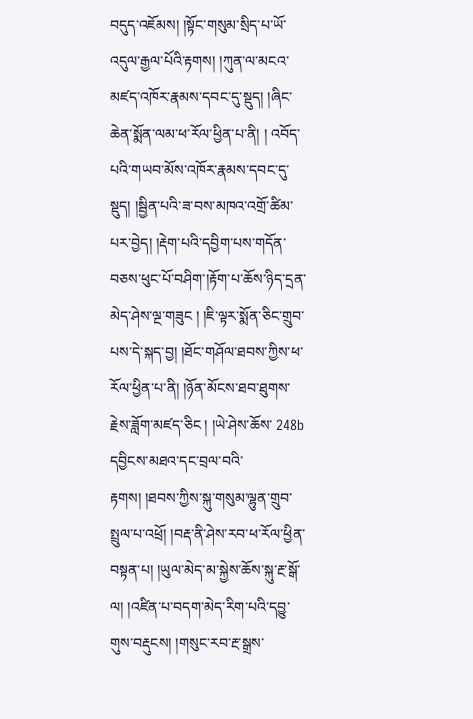བདུད་འཇོམས། །སྟོང་གསུམ་སྲིད་པ་ཡོ་འདུལ་རྒྱལ་པོའི་རྟགས། །ཀུན་ལ་མངའ་མཛད་འཁོར་རྣམས་དབང་དུ་སྡུད། །ཞིང་ཆེན་སྨོན་ལམ་ཕ་རོལ་ཕྱིན་པ་ནི། ། འབོད་པའི་གཡབ་མོས་འཁོར་རྣམས་དབང་དུ་སྡུད། །སྦྱིན་པའི་ཟ་བས་མཁའ་འགྲོ་ཚིམ་པར་བྱེད། །རྡེག་པའི་དབྱིག་པས་གདོན་བཅས་ཕུང་པོ་བཤིག་།རྟོག་པ་ཆོས་ཉིད་དྲན་མེད་ཤེས་ལྔ་གཟུང ། །ཇི་ལྟར་སྨོན་ཅིང་གྲུབ་པས་དེ་སྐད་བྱ། །ཐོང་གཤོལ་ཐབས་ཀྱིས་ཕ་རོལ་ཕྱིན་པ་ནི། །ཉོན་མོངས་ཐབ་ཐུགས་རྗེས་ཟློག་མཛད་ཅིང ། །ཡེ་ཤེས་ཆོས་ 248b དབྱིངས་མཐའ་དང་བྲལ་བའི་རྟགས། །ཐབས་ཀྱིས་སྐུ་གསུམ་ལྷུན་གྲུབ་སྤྲུལ་པ་འཕྲོ། །བརྡ་ནི་ཤེས་རབ་ཕ་རོལ་ཕྱིན་བསྟན་པ། །ཡུལ་མེད་མ་སྐྱེས་ཆོས་སྐུ་རྔ་སྒོ་ལ། །འཛིན་པ་བདག་མེད་རིག་པའི་དབྱུ་གུས་བརྡུངས། །གསུང་རབ་རྔ་སྒྲས་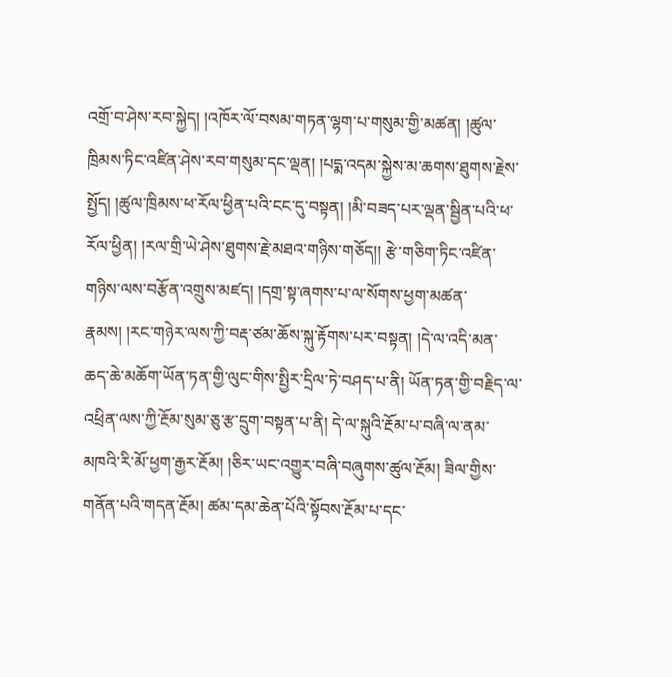འགྲོ་བ་ཤེས་རབ་སྐྱེད། །འཁོར་ལོ་བསམ་གཏན་ལྷག་པ་གསུམ་གྱི་མཚན། །ཚུལ་ཁྲིམས་ཏིང་འཛིན་ཤེས་རབ་གསུམ་དང་ལྡན། །པདྨ་འདམ་སྐྱེས་མ་ཆགས་ཐུགས་རྗེས་སྤྱོད། །ཚུལ་ཁྲིམས་ཕ་རོལ་ཕྱིན་པའི་ངང་དུ་བསྟན། །མི་བཟད་པར་ལྡན་སྦྱིན་པའི་ཕ་རོལ་ཕྱིན། །རལ་གྲི་ཡེ་ཤེས་ཐུགས་རྗེ་མཐའ་གཉིས་གཅོད།། རྩེ་གཅིག་ཏིང་འཛིན་གཉིས་ལས་བརྩོན་འགྲུས་མཛད། །དགྲ་སྟ་ཞགས་པ་ལ་སོགས་ཕྱག་མཚན་རྣམས། །རང་གཉེར་ལས་ཀྱི་བརྡ་ཙམ་ཆོས་སྐུ་རྟོགས་པར་བསྟན། །དེ་ལ་འདི་མན་ཆད་ཆེ་མཆོག་ཡོན་ཏན་གྱི་ལུང་གིས་སྤྱིར་དྲིལ་ཏེ་བཤད་པ་ནི། ཡོན་ཏན་གྱི་བརྗིད་ལ་འཕྲིན་ལས་ཀྱི་རྔོམ་སུམ་ཅུ་རྩ་དྲུག་བསྟན་པ་ནི། དེ་ལ་སྐུའི་རྔོམ་པ་བཞི་ལ་ནམ་མཁའི་རི་མོ་ཕྱག་རྒྱར་རྔོམ། །ཅིར་ཡང་འགྱུར་བཞི་བཞུགས་ཚུལ་རྔོམ། ཟིལ་གྱིས་གནོན་པའི་གདན་རྔོམ། ཚམ་དམ་ཆེན་པོའི་སྟོབས་རྔོམ་པ་དང་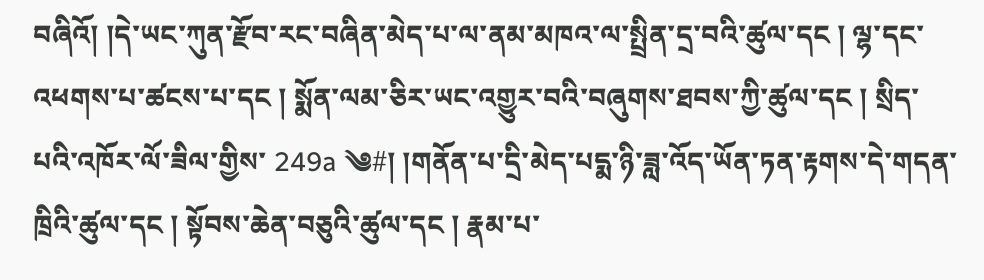བཞིའོ། །དེ་ཡང་ཀུན་རྫོབ་རང་བཞིན་མེད་པ་ལ་ནམ་མཁའ་ལ་སྤྲིན་དྲ་བའི་ཚུལ་དང ། ལྷ་དང་འཕགས་པ་ཚངས་པ་དང ། སྨོན་ལམ་ཅིར་ཡང་འགྱུར་བའི་བཞུགས་ཐབས་ཀྱི་ཚུལ་དང ། སྲིད་པའི་འཁོར་ལོ་ཟིལ་གྱིས་ 249a ༄#། །གནོན་པ་དྲི་མེད་པདྨ་ཉི་ཟླ་འོད་ཡོན་ཏན་རྟགས་དེ་གདན་ཁྲིའི་ཚུལ་དང ། སྟོབས་ཆེན་བཅུའི་ཚུལ་དང ། རྣམ་པ་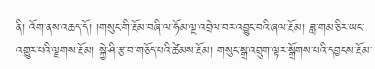ནི། འོག་ནས་འཆད་དོ། །གསུང་གི་རྔོམ་བཞི་ལ་ཧོམ་ལྔ་འབྲེལ་བར་འབྱུང་བའི་ཞལ་རྔོམ། ཟླ་གམ་ཅིར་ཡང་འགྱུར་པའི་ལྗགས་རྔོམ། སྐྱེ་ཤི་རྩ་བ་གཅོད་པའི་ཚེམས་རྔོམ། གསུང་སྒྲ་འབྲུག་ལྟར་སྒྲོགས་པའི་དབྱངས་རྔོམ་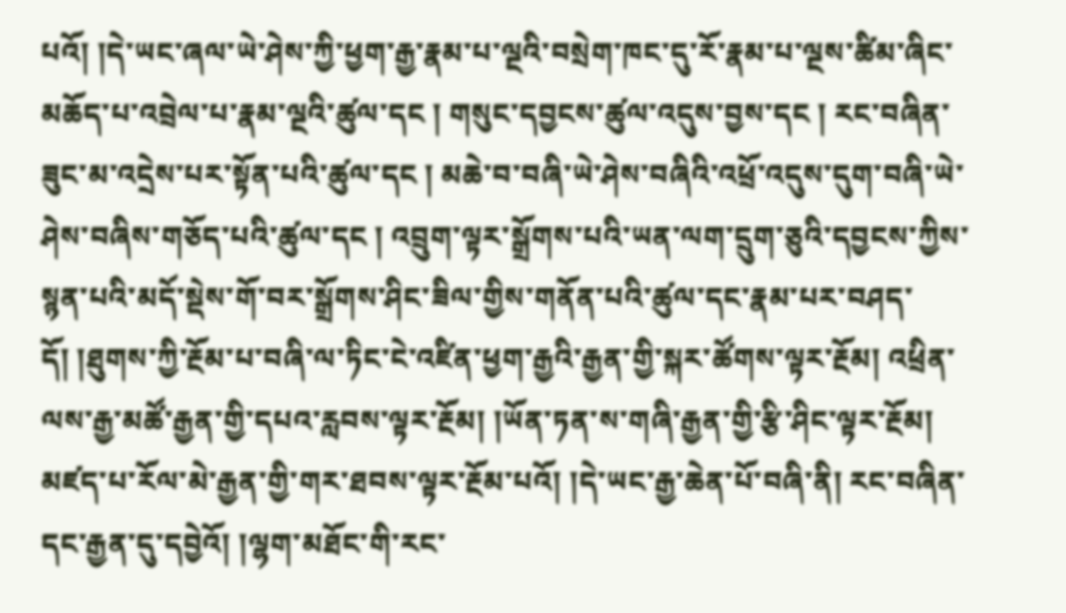པའོ། །དེ་ཡང་ཞལ་ཡེ་ཤེས་ཀྱི་ཕྱག་རྒྱ་རྣམ་པ་ལྔའི་བསྲེག་ཁང་དུ་རོ་རྣམ་པ་ལྔས་ཚིམ་ཞིང་མཆོད་པ་འབྲེལ་པ་རྣམ་ལྔའི་ཚུལ་དང ། གསུང་དབྱངས་ཚུལ་འདུས་བྱས་དང ། རང་བཞིན་ཟུང་མ་འདྲེས་པར་སྟོན་པའི་ཚུལ་དང ། མཆེ་བ་བཞི་ཡེ་ཤེས་བཞིའི་འཕྲོ་འདུས་དུག་བཞི་ཡེ་ཤེས་བཞིས་གཅོད་པའི་ཚུལ་དང ། འབྲུག་ལྟར་སྒྲོགས་པའི་ཡན་ལག་དྲུག་ཅུའི་དབྱངས་ཀྱིས་སྙན་པའི་མདོ་སྡེས་གོ་བར་སྒྲོགས་ཤིང་ཟིལ་གྱིས་གནོན་པའི་ཚུལ་དང་རྣམ་པར་བཤད་དོ། །ཐུགས་ཀྱི་རྔོམ་པ་བཞི་ལ་ཏིང་ངེ་འཛིན་ཕྱག་རྒྱའི་རྒྱན་གྱི་སྐར་ཚོགས་ལྟར་རྔོམ། འཕྲིན་ལས་རྒྱ་མཚོ་རྒྱན་གྱི་དཔའ་རླབས་ལྟར་རྔོམ། །ཡོན་ཏན་ས་གཞི་རྒྱན་གྱི་རྩི་ཤིང་ལྟར་རྔོམ། མཛད་པ་རོལ་མེ་རྒྱན་གྱི་གར་ཐབས་ལྟར་རྔོམ་པའོ། །དེ་ཡང་རྒྱ་ཆེན་པོ་བཞི་ནི། རང་བཞིན་དང་རྒྱན་དུ་དབྱེའོ། །ལྷག་མཐོང་གི་རང་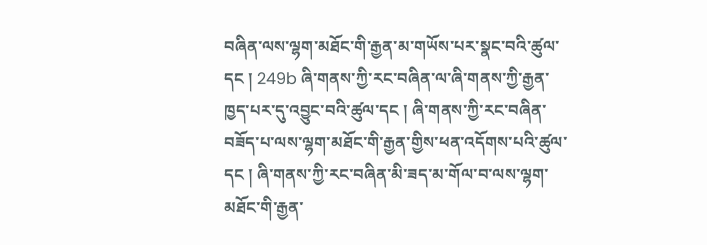བཞིན་ལས་ལྷག་མཐོང་གི་རྒྱན་མ་གཡོས་པར་སྣང་བའི་ཚུལ་དང ། 249b ཞི་གནས་ཀྱི་རང་བཞིན་ལ་ཞི་གནས་ཀྱི་རྒྱན་ཁྱད་པར་དུ་འབྱུང་བའི་ཚུལ་དང ། ཞི་གནས་ཀྱི་རང་བཞིན་བཟོད་པ་ལས་ལྷག་མཐོང་གི་རྒྱན་གྱིས་ཕན་འདོགས་པའི་ཚུལ་དང ། ཞི་གནས་ཀྱི་རང་བཞིན་མི་ཟད་མ་གོལ་བ་ལས་ལྷག་མཐོང་གི་རྒྱན་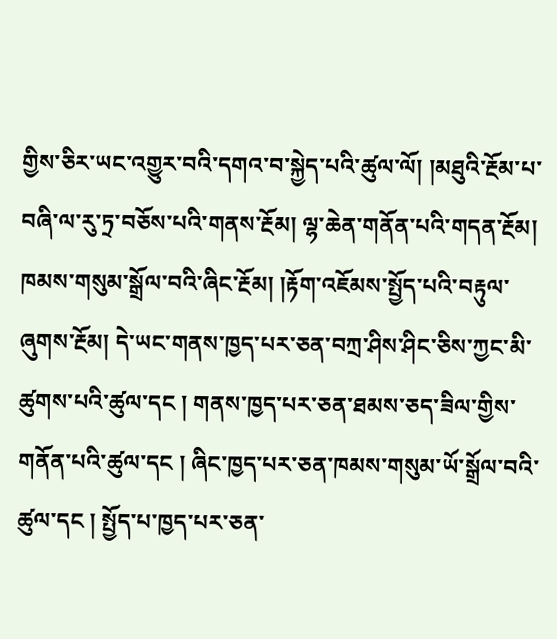གྱིས་ཅིར་ཡང་འགྱུར་བའི་དགའ་བ་སྐྱེད་པའི་ཚུལ་ལོ། །མཐུའི་རྔོམ་པ་བཞི་ལ་རུ་ཏྲ་བཅོས་པའི་གནས་རྔོམ། ལྷ་ཆེན་གནོན་པའི་གདན་རྔོམ། ཁམས་གསུམ་སྒྲོལ་བའི་ཞིང་རྔོམ། །རྟོག་འཇོམས་སྤྱོད་པའི་བརྟུལ་ཞུགས་རྔོམ། དེ་ཡང་གནས་ཁྱད་པར་ཅན་བཀྲ་ཤིས་ཤིང་ཅིས་ཀྱང་མི་ཚུགས་པའི་ཚུལ་དང ། གནས་ཁྱད་པར་ཅན་ཐམས་ཅད་ཟིལ་གྱིས་གནོན་པའི་ཚུལ་དང ། ཞིང་ཁྱད་པར་ཅན་ཁམས་གསུམ་ཡོ་སྒྲོལ་བའི་ཚུལ་དང ། སྤྱོད་པ་ཁྱད་པར་ཅན་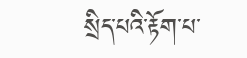སྲིད་པའི་རྟོག་པ་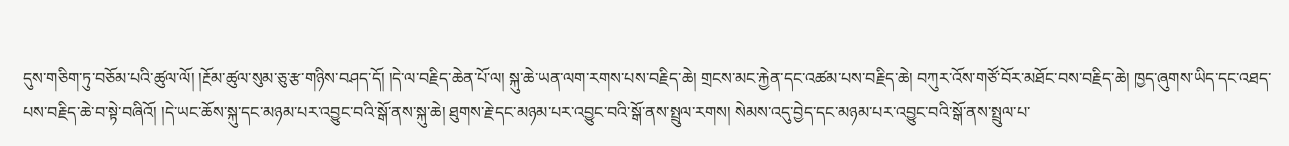དུས་གཅིག་ཏུ་བཅོམ་པའི་ཚུལ་ལོ། །རྔོམ་ཚུལ་སུམ་ཅུ་རྩ་གཉིས་བཤད་དོ། །དེ་ལ་བརྗིད་ཆེན་པོ་ལ། སྐུ་ཆེ་ཡན་ལག་རགས་པས་བརྗིད་ཆེ། གྲངས་མང་རྐྱེན་དང་འཚམ་པས་བརྗིད་ཆེ། བཀུར་འོས་གཙོ་བོར་མཐོང་བས་བརྗིད་ཆེ། ཁྱད་ཞུགས་ཡིད་དང་འཐད་པས་བརྗིད་ཆེ་བ་སྟེ་བཞིའོ། །དེ་ཡང་ཆོས་སྐུ་དང་མཉམ་པར་འབྱུང་བའི་སྒོ་ནས་སྐུ་ཆེ། ཐུགས་རྗེ་དང་མཉམ་པར་འབྱུང་བའི་སྒོ་ནས་སྤྲུལ་རགས། སེམས་འདུ་བྱེད་དང་མཉམ་པར་འབྱུང་བའི་སྒོ་ནས་སྤྲུལ་པ་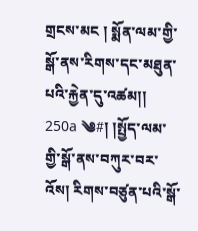གྲངས་མང ། སྨོན་ལམ་གྱི་སྒོ་ནས་རིགས་དང་མཐུན་པའི་རྐྱེན་དུ་འཚམ།། 250a ༄#། །སྤྱོད་ལམ་གྱི་སྒོ་ནས་བཀུར་བར་འོས། རིགས་བཙུན་པའི་སྒོ་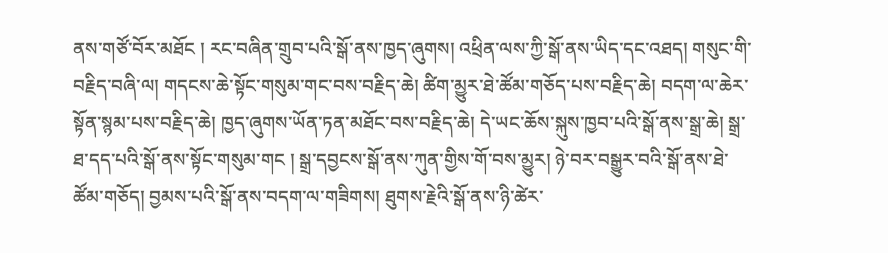ནས་གཙོ་བོར་མཐོང ། རང་བཞིན་གྲུབ་པའི་སྒོ་ནས་ཁྱད་ཞུགས། འཕྲིན་ལས་ཀྱི་སྒོ་ནས་ཡིད་དང་འཐད། གསུང་གི་བརྗིད་བཞི་ལ། གདངས་ཆེ་སྟོང་གསུམ་གང་བས་བརྗིད་ཆེ། ཚིག་མྱུར་ཐེ་ཚོམ་གཅོད་པས་བརྗིད་ཆེ། བདག་ལ་ཆེར་སྟོན་སྙམ་པས་བརྗིད་ཆེ། ཁྱད་ཞུགས་ཡོན་ཏན་མཐོང་བས་བརྗིད་ཆེ། དེ་ཡང་ཆོས་སྐུས་ཁྱབ་པའི་སྒོ་ནས་སྒྲ་ཆེ། སྒྲ་ཐ་དད་པའི་སྒོ་ནས་སྟོང་གསུམ་གང ། སྒྲ་དབྱངས་སྒོ་ནས་ཀུན་གྱིས་གོ་བས་མྱུར། ཉེ་བར་བསྒྱུར་བའི་སྒོ་ནས་ཐེ་ཚོམ་གཅོད། བྱམས་པའི་སྒོ་ནས་བདག་ལ་གཟིགས། ཐུགས་རྗེའི་སྒོ་ནས་ཉི་ཚེར་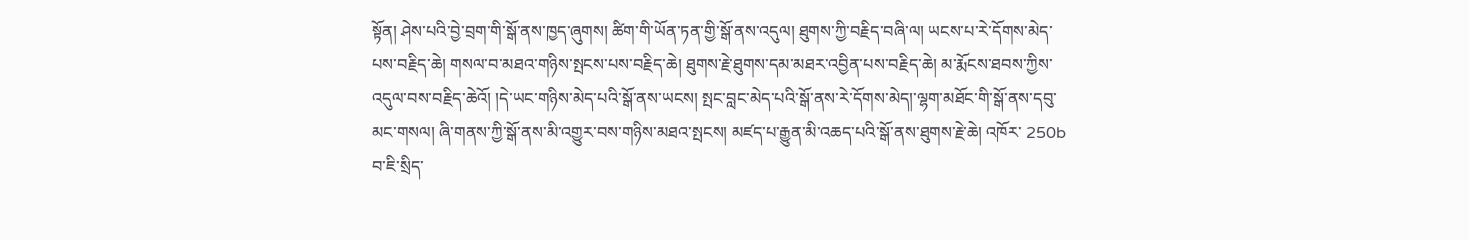སྟོན། ཤེས་པའི་བྱེ་བྲག་གི་སྒོ་ནས་ཁྱད་ཞུགས། ཚིག་གི་ཡོན་ཏན་གྱི་སྒོ་ནས་འདུལ། ཐུགས་ཀྱི་བརྗིད་བཞི་ལ། ཡངས་པ་རེ་དོགས་མེད་པས་བརྗིད་ཆེ། གསལ་བ་མཐའ་གཉིས་སྤངས་པས་བརྗིད་ཆེ། ཐུགས་རྗེ་ཐུགས་དམ་མཐར་འབྱིན་པས་བརྗིད་ཆེ། མ་རྨོངས་ཐབས་ཀྱིས་འདུལ་བས་བརྗིད་ཆེའོ། །དེ་ཡང་གཉིས་མེད་པའི་སྒོ་ནས་ཡངས། སྤང་བླང་མེད་པའི་སྒོ་ནས་རེ་དོགས་མེད།་ལྷག་མཐོང་གི་སྒོ་ནས་དབུ་མང་གསལ། ཞི་གནས་ཀྱི་སྒོ་ནས་མི་འགྱུར་བས་གཉིས་མཐའ་སྤངས། མཛད་པ་རྒྱུན་མི་འཆད་པའི་སྒོ་ནས་ཐུགས་རྗེ་ཆེ། འཁོར་ 250b བ་ཇི་སྲིད་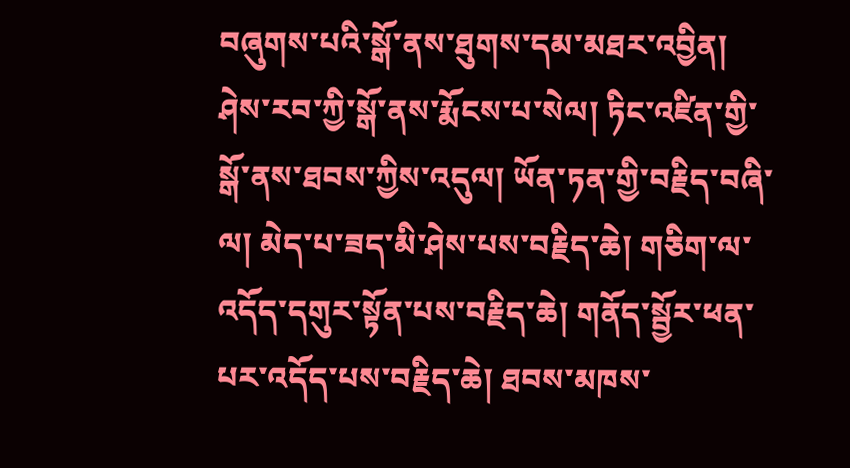བཞུགས་པའི་སྒོ་ནས་ཐུགས་དམ་མཐར་འབྱིན། ཤེས་རབ་ཀྱི་སྒོ་ནས་རྨོངས་པ་སེལ། ཏིང་འཛིན་གྱི་སྒོ་ནས་ཐབས་ཀྱིས་འདུལ། ཡོན་ཏན་གྱི་བརྗིད་བཞི་ལ། མེད་པ་ཟད་མི་ཤེས་པས་བརྗིད་ཆེ། གཅིག་ལ་འདོད་དགུར་སྟོན་པས་བརྗིད་ཆེ། གནོད་སྦྱོར་ཕན་པར་འདོད་པས་བརྗིད་ཆེ། ཐབས་མཁས་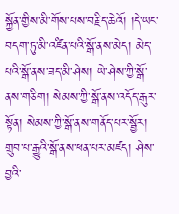སྐྱོན་གྱིས་མི་གོས་པས་བརྗིད་ཆེའོ། །དེ་ཡང་བདག་ཏུ་མི་འཛིན་པའི་སྒོ་ནས་མེད། མེད་པའི་སྒོ་ནས་ཟད་མི་ཤེས། ཡེ་ཤེས་ཀྱི་སྒོ་ནས་གཅིག། སེམས་ཀྱི་སྒོ་ནས་འདོད་རྒུར་སྟོན། སེམས་ཀྱི་སྒོ་ནས་གནོད་པར་སྦྱོར། གྲུབ་པ་རྒྱུའི་སྒོ་ནས་ཕན་པར་མཛད། ཤེས་བྱའི་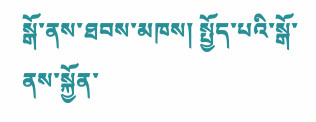སྒོ་ནས་ཐབས་མཁས། སྤྱོད་པའི་སྒོ་ནས་སྐྱོན་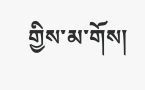གྱིས་མ་གོས།